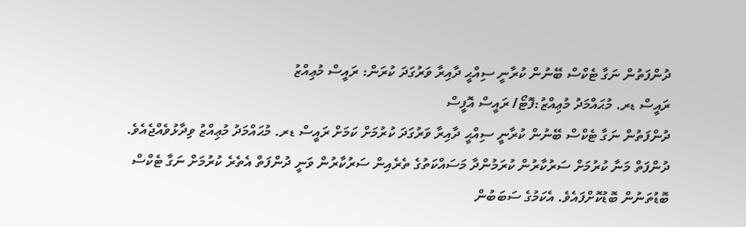ދުންފަތުން ނަގާ ޓެކްސް ބޭނުން ކުރާނީ ސިއްޙީ ދާއިރާ ވަރުގަދަ ކުރަން: ރައީސް މުޢިއްޒު
ރައީސް ޑރ. މުޙައްމަދު މުޢިއްޒު:ފޮޓޯ/ ރައީސް އޮފީސް
ދުންފަތުން ނަގާ ޓެކްސް ބޭނުން ކުރާނީ ސިއްޙީ ދާއިރާ ވަރުގަދަ ކުރުމަށް ކަމަށް ރައީސް ޑރ. މުޙައްމަދު މުޢިއްޒު ވިދާޅުވެއްޖެއެވެ.
ދުންފަތް މަނާ ކުރުމަށް ސަރުކާރުން ކުރަމުންދާ މަސައްކަތުގެ ތެރެއިން ސަރުކާރުން ވަނީ ދުންފަތް އެތެރެ ކުރުމަށް ނަގާ ޓެކްސް ބޮޑުތަނުން ބޮޑުކޮށްފައެވެ. އެކަމުގެ ސަބަބުން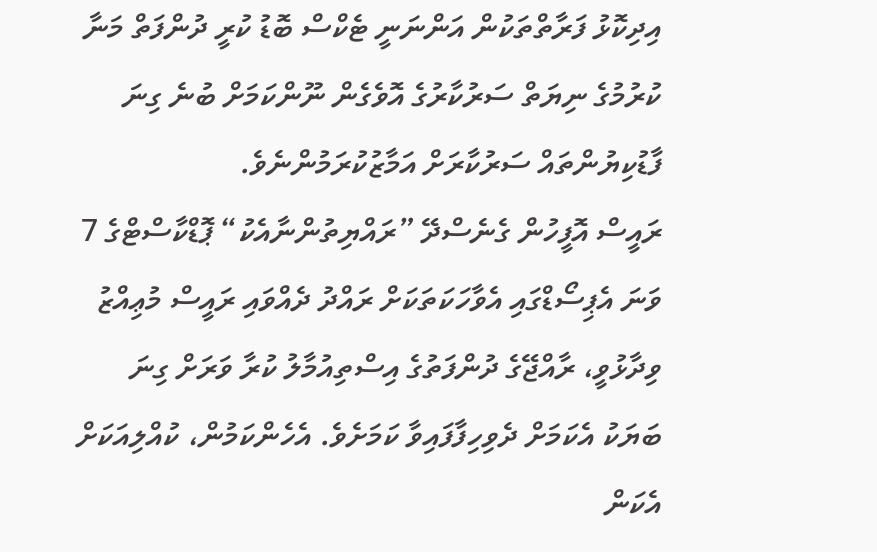އިދިކޮޅު ފަރާތްތަކުން އަންނަނީ ޓެކްސް ބޮޑު ކުރީ ދުންފަތް މަނާ ކުރުމުގެ ނިޔަތް ސަރުކާރުގެ އޮވެގެން ނޫންކަމަށް ބުނެ ގިނަ ފާޑުކިޔުންތައް ސަރުކާރަށް އަމާޒުކުރަމުންނެވެ.
ރައީސް އޮފީހުން ގެނެސްދޭ ”ރައްޔިތުންނާއެކު“ ޕޮޑްކާސްޓްގެ 7 ވަނަ އެޕިސޯޑްގައި އެވާހަކަތަކަށް ރައްދު ދެއްވައި ރައީސް މުޢިއްޒު ވިދާޅުވީ، ރާއްޖޭގެ ދުންފަތުގެ އިސްތިއުމާލު ކުރާ ވަރަށް ގިނަ ބަޔަކު އެކަމަށް ދެވިހިފާފައިވާ ކަމަށެވެ. އެހެންކަމުން، ކުއްލިއަކަށް އެކަން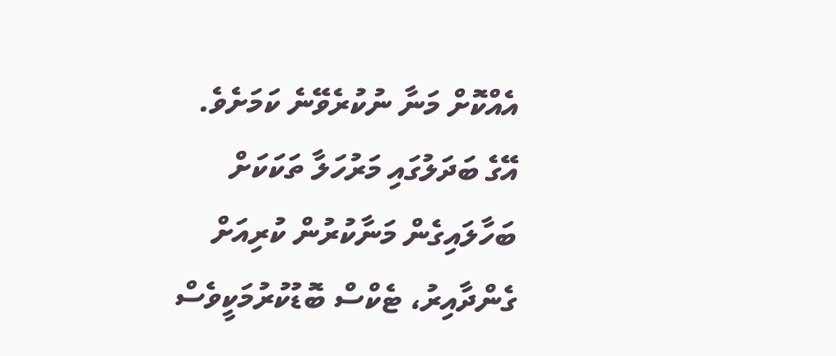އެއްކޮށް މަނާ ނުކުރެވޭނެ ކަމަށެވެ.
އޭގެ ބަދަލުގައި މަރުހަލާ ތަކަކަށް ބަހާލައިގެން މަނާކުރުން ކުރިއަށް ގެންދާއިރު، ޓެކްސް ބޮޑުކުރުމަކީވެސް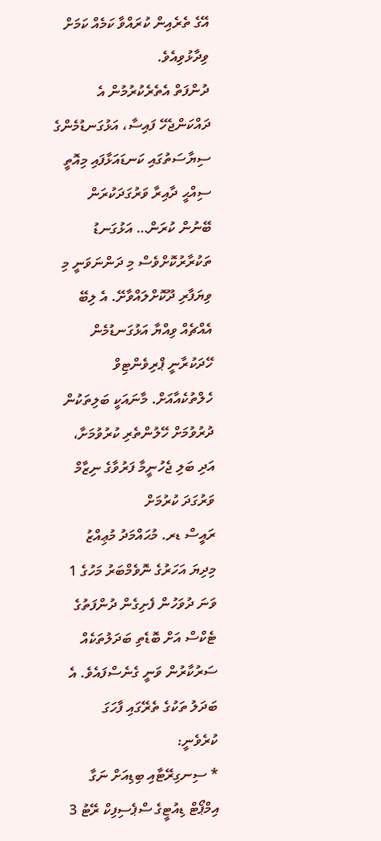އޭގެ ތެރެއިން ކުރައްވާ ކަމެއް ކަމަށް ވިދާޅުވިއެވެ.
ދުންފަތް އެތެރެކުރުމުން އެ ދައްކަންޖެހޭ ފައިސާ، އަޅުގަނޑުމެންގެ ސިޔާސަތުގައި ކަނޑައަޅާފައި މިއޮތީ ސިއްޙީ ދާއިރާ ވަރުގަދަކުރަން ބޭނުން ކުރަން… އަޅުގަނޑު ތަކުރާރުކޮށްވެސް މި ދަންނަވަނީ މި ވިޔަފާރި ދޫކޮށްލައްވާށޭ. އެ ލިބޭ އެއްޗެއް ވިއްޔާ އަޅުގަނޑުމެން ހޭދަކުރާނީ ޕްރިވެންޓިވް ހެލްތުކެއާއަށް. މާނައަކީ ބަލިތަކުން ދުރުވުމަށް ހޭލުންތެރި ކުރުވުމަށާ، އަދި ބަލި ޖެހުނީމާ ފަރުވާގެ ނިޒާމް ވަރުގަދަ ކުރުމަށް
ރައީސް ޑރ. މުޙައްމަދު މުޢިއްޒު
މިދިޔަ އަހަރުގެ ނޮވެމްބަރު މަހުގެ 1 ވަނަ ދުވަހުން ފެށިގެން ދުންފަތުގެ ޓެކްސް އަށް ބޮޑެތި ބަދަލުތަކެއް ސަރުކާރުން ވަނީ ގެނެސްފައެވެ. އެ ބަދަލު ތަކުގެ ތެރޭގައި ފާހަގަ ކުރެވެނީ:
* ސިނގިރޭޓާއި ބިޑިއަށް ނަގާ އިމްޕޯޓް ޑިއުޓީގެ ސްޕެސިފިކް ރޭޓު 3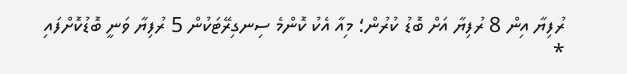ރުފިޔާ އިން 8 ރުފިޔާ އަށް ބޮޑު ކުރުން؛ މިއާ އެކު ކޮންމެ ސިނގިރޭޓަކުން 5 ރުފިޔާ ވަނީ ބޮޑުކޮށްފައި
*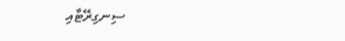ސިނގިރޭޓާއި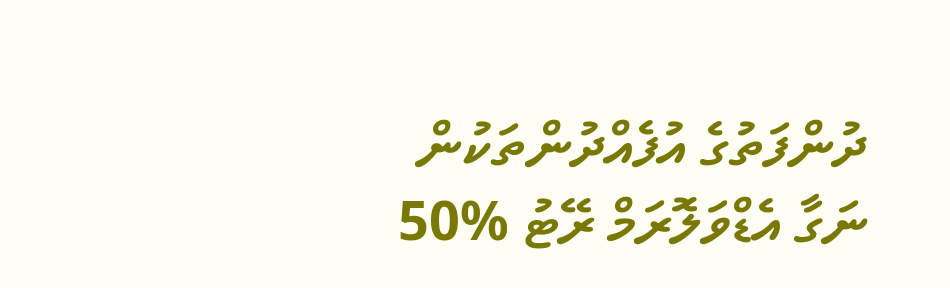ދުންފަތުގެ އުފެއްދުންތަކުން ނަގާ އެޑްވަލޮރަމް ރޭޓު %50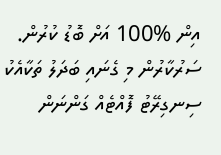އިން %100 އަށް ބޮޑު ކުރުން.
ސަރުކާރުން މި ގެނައި ބަދަލު ތަކާއެކު ސިނގިރޭޓު ފޮއްޓެއް ގަންނަން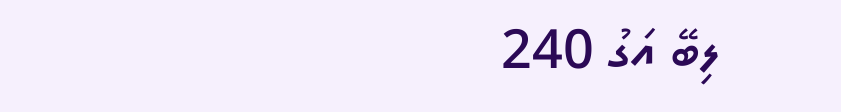ލިބޭ އަގު 240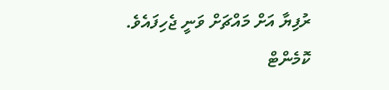ރުފިޔާ އަށް މައްޗަށް ވަނީ ޖެހިފައެވެ.
ކޮމެންޓް